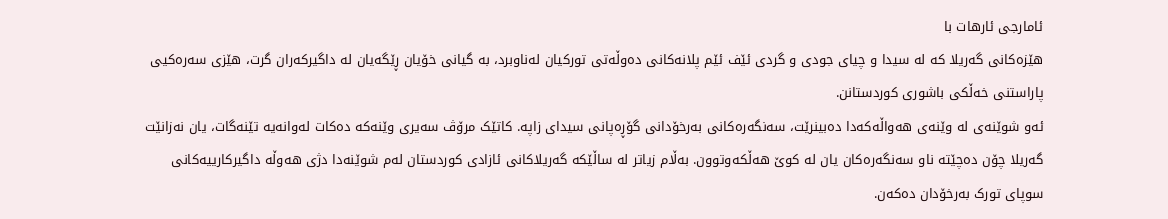ئامارجی ئارهات با
هێزەکانی گەریلا کە لە سیدا و چیای جودی و گردی ئێف ئێم پلانەکانی دەوڵەتی تورکیان لەناوبرد، بە گیانی خۆیان ڕێگەیان لە داگیرکەران گرت، هێزی سەرەکیی پاراستنی خەڵکی باشوری کوردستانن.
ئەو شوێنەی لە وێنەی هەواڵەکەدا دەبینرێت، سەنگەرەکانی بەرخۆدانی گۆڕەپانی سیدای زاپە. کاتێک مرۆڤ سەیری وێنەکە دەکات لەوانەیە تێنەگات، یان نەزانێت گەریلا چۆن دەچێتە ناو سەنگەرەکان یان لە کوێ هەڵکەوتوون. بەڵام زیاتر لە ساڵێکە گەریلاکانی ئازادی کوردستان لەم شوێنەدا دژی هەوڵە داگیرکارییەکانی سوپای تورک بەرخۆدان دەکەن.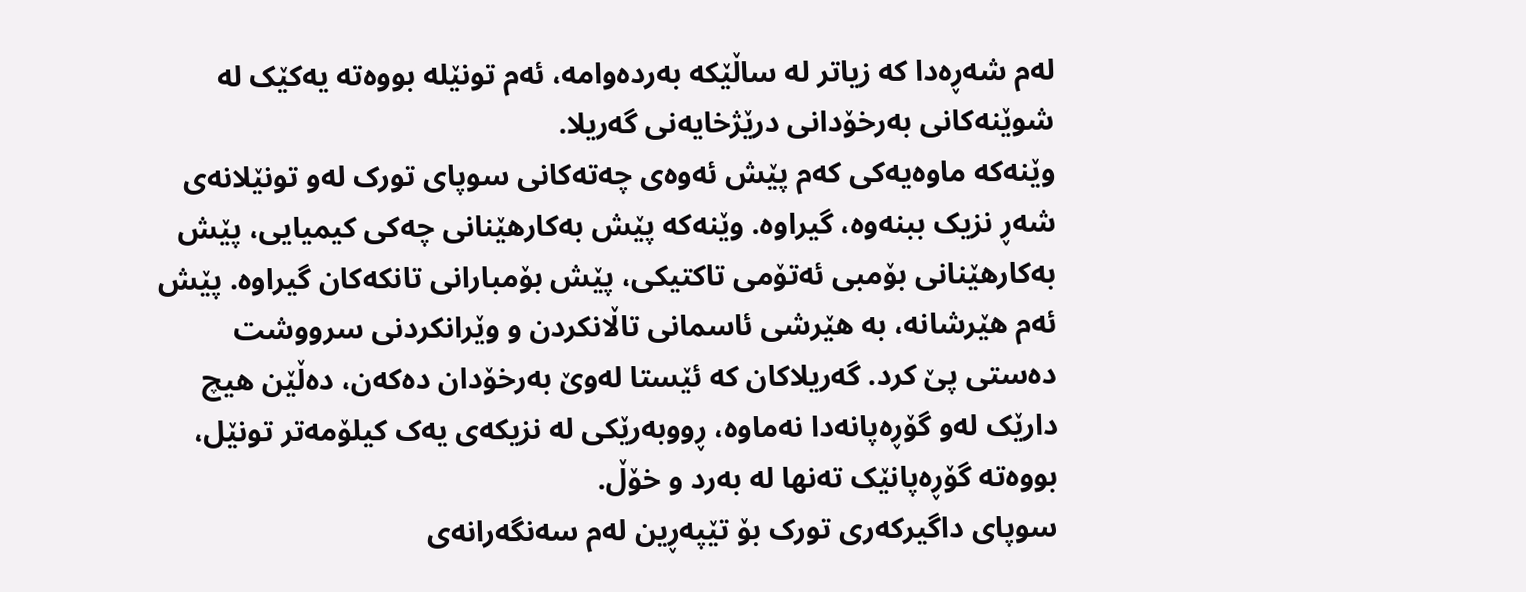لەم شەڕەدا کە زیاتر لە ساڵێکە بەردەوامە، ئەم تونێلە بووەتە یەکێک لە شوێنەکانی بەرخۆدانی درێژخایەنی گەریلا.
وێنەکە ماوەیەکی کەم پێش ئەوەی چەتەکانی سوپای تورک لەو تونێلانەی شەڕ نزیک ببنەوە، گیراوە. وێنەکە پێش بەکارھێنانی چەکی کیمیایی، پێش بەکارھێنانی بۆمبی ئەتۆمی تاکتیکی، پێش بۆمبارانی تانکەکان گیراوە. پێش ئەم هێرشانە، بە هێرشی ئاسمانی تاڵانکردن و وێرانکردنی سرووشت دەستی پێ کرد. گەریلاکان کە ئێستا لەوێ بەرخۆدان دەکەن، دەڵێن هیچ دارێک لەو گۆڕەپانەدا نەماوە، ڕووبەرێکی لە نزیکەی یەک کیلۆمەتر تونێل، بووەتە گۆڕەپانێک تەنها لە بەرد و خۆڵ.
سوپای داگیرکەری تورک بۆ تێپەڕین لەم سەنگەرانەی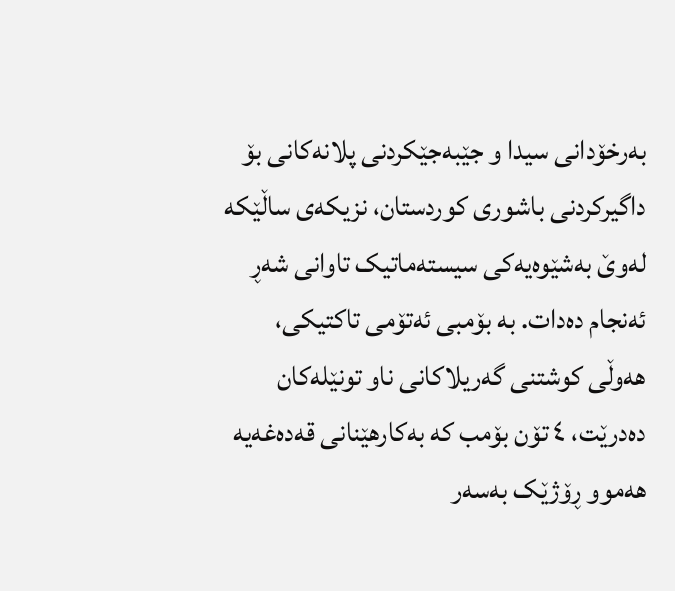بەرخۆدانی سیدا و جێبەجێکردنی پلانەکانی بۆ داگیرکردنی باشوری کوردستان، نزیکەی ساڵێکە لەوێ بەشێوەیەکی سیستەماتیک تاوانی شەڕ ئەنجام دەدات. بە بۆمبی ئەتۆمی تاکتیکی، هەوڵی کوشتنی گەریلاکانی ناو تونێلەکان دەدرێت، ٤ تۆن بۆمب کە بەکارهێنانی قەدەغەیە هەموو ڕۆژێک بەسەر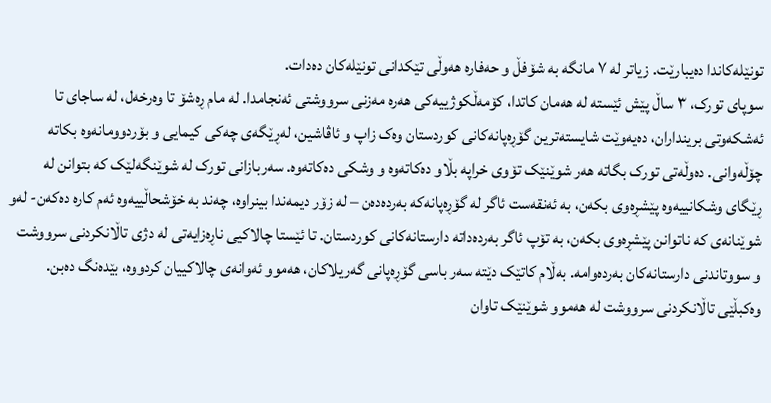تونێلەکاندا دەیبارێت. زیاتر لە ٧ مانگە بە شۆفڵ و حەفارە هەوڵی تێکدانی تونێلەکان دەدات.
سوپای تورک، ٣ ساڵ پێش ئێستە لە هەمان کاتدا، کۆمەڵکوژییەکی هەرە مەزنی سرووشتی ئەنجامدا. لە مام ڕەشۆ تا وەرخەل، لە ساجای تا ئەشکەوتی برینداران، دەیەوێت شایستەترین گۆڕەپانەکانی کوردستان وەک زاپ و ئاڤاشین، لەڕێگەی چەکی کیمایی و بۆردوومانەوە بکاتە چۆڵەوانی. دەوڵەتی تورک بگاتە هەر شوێنێک تۆوی خراپە بڵاو دەکاتەوە و وشکی دەکاتەوە. سەربازانی تورک لە شوێنگەلێک کە بتوانن لە ڕێگای وشکانییەوە پێشڕەوی بکەن، بە ئەنقەست ئاگر لە گۆڕەپانەکە بەردەدەن – لە زۆر دیمەندا بینراوە، چەند بە خۆشحاڵییەوە ئەم کارە دەکەن- لەو شوێنانەی کە ناتوانن پێشڕەوی بکەن، بە تۆپ ئاگر بەردەداتە دارستانەکانی کوردستان. تا ئێستا چالاکیی ناڕەزایەتی لە دژی تاڵانکردنی سرووشت و سووتاندنی دارستانەکان بەردەوامە. بەڵام کاتێک دێتە سەر باسی گۆڕەپانی گەریلاکان، هەموو ئەوانەی چالاکییان کردووە، بێدەنگ دەبن. وەکبڵێی تاڵانکردنی سرووشت لە هەموو شوێنێک تاوان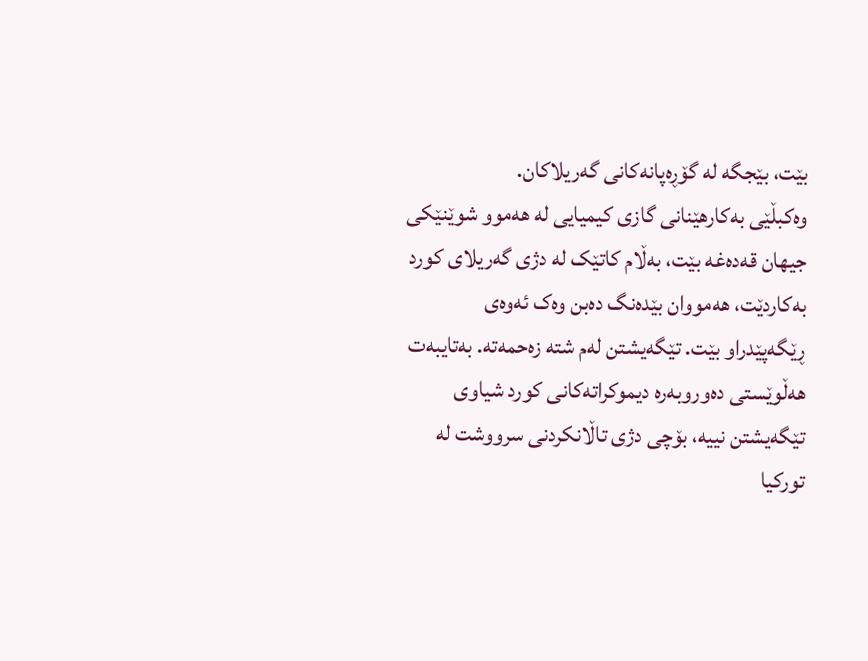بێت، بێجگە لە گۆڕەپانەکانی گەریلاکان.
وەکبڵێی بەکارهێنانی گازی کیمیایی لە هەموو شوێنێکی جیهان قەدەغە بێت، بەڵام کاتێک لە دژی گەریلای کورد بەکاردێت، هەمووان بێدەنگ دەبن وەک ئەوەی ڕێگەپێدراو بێت. تێگەیشتن لەم شتە زەحمەتە. بەتایبەت هەڵوێستی دەوروبەرە دیموکراتەکانی کورد شیاوی تێگەیشتن نییە، بۆچی دژی تاڵانکردنی سرووشت لە تورکیا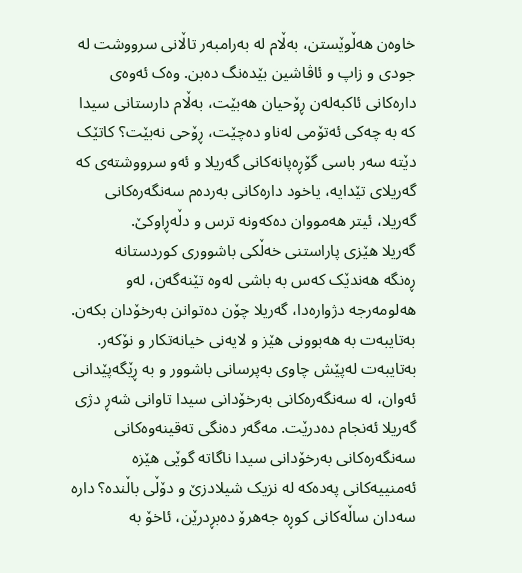خاوەن هەڵوێستن، بەڵام لە بەرامبەر تاڵانی سرووشت لە جودی و زاپ و ئاڤاشین بێدەنگ دەبن. وەک ئەوەی دارەکانی ئاکبەلەن ڕۆحیان هەبێت، بەڵام دارستانی سیدا کە بە چەکی ئەتۆمی لەناو دەچێت، ڕۆحی نەبێت؟ کاتێک دێتە سەر باسی گۆڕەپانەکانی گەریلا و ئەو سرووشتەی کە گەریلای تێدایە، یاخود دارەکانی بەردەم سەنگەرەکانی گەریلا، ئیتر هەمووان دەکەونە ترس و دڵەڕاوکێ.
گەریلا هێزی پاراستنی خەڵکی باشووری کوردستانە
ڕەنگە هەندێک کەس بە باشی لەوە تێنەگەن، لەو هەلومەرجە دژوارەدا، گەریلا چۆن دەتوانن بەرخۆدان بکەن. بەتایبەت بە هەبوونی هێز و لایەنی خیانەتکار و نۆکەر. بەتایبەت لەپێش چاوی بەپرسانی باشوور و بە ڕێگەپێدانی ئەوان، لە سەنگەرەکانی بەرخۆدانی سیدا تاوانی شەڕ دژی گەریلا ئەنجام دەدرێت. مەگەر دەنگی تەقینەوەکانی سەنگەرەکانی بەرخۆدانی سیدا ناگاتە گوێی هێزە ئەمنییەکانی پەدەکە لە نزیک شیلادزێ و دۆڵی باڵندە؟ دارە سەدان ساڵەکانی کوڕە جەهرۆ دەبڕدرێن، ئاخۆ بە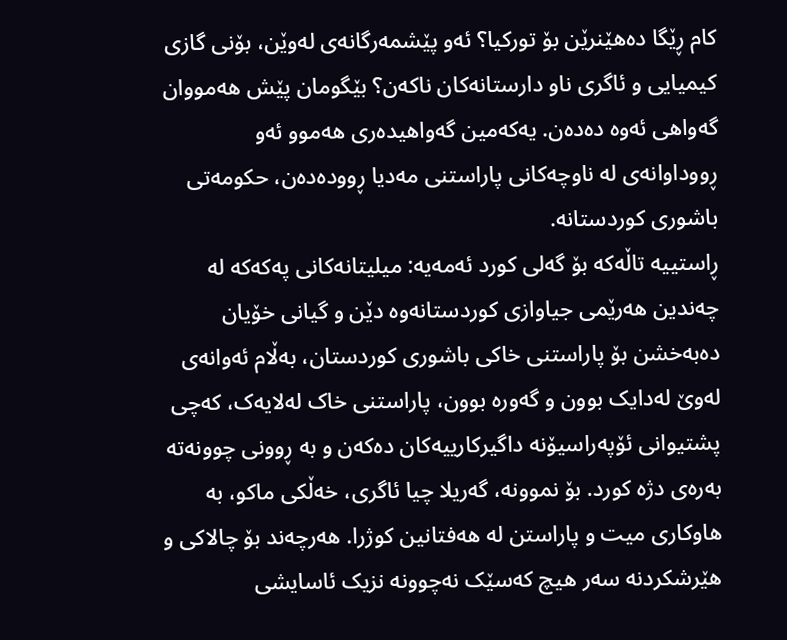کام ڕێگا دەهێنرێن بۆ تورکیا؟ ئەو پێشمەرگانەی لەوێن، بۆنی گازی کیمیایی و ئاگری ناو دارستانەکان ناکەن؟ بێگومان پێش هەمووان گەواهی ئەوە دەدەن. یەکەمین گەواهیدەری هەموو ئەو ڕووداوانەی لە ناوچەکانی پاراستنی مەدیا ڕوودەدەن، حکومەتی باشوری کوردستانە.
ڕاستییە تاڵەکە بۆ گەلی کورد ئەمەیە: میلیتانەکانی پەکەکە لە چەندین هەرێمی جیاوازی کوردستانەوە دێن و گیانی خۆیان دەبەخشن بۆ پاراستنی خاکی باشوری کوردستان، بەڵام ئەوانەی لەوێ لەدایک بوون و گەورە بوون، پاراستنی خاک لەلایەک، کەچی پشتیوانی ئۆپەراسیۆنە داگیرکارییەکان دەکەن و بە ڕوونی چوونەتە بەرەی دژە کورد. بۆ نموونە، گەریلا چیا ئاگری، خەڵکی ماکو، بە هاوکاری میت و پاراستن لە هەفتانین کوژرا. هەرچەند بۆ چالاکی و هێرشکردنە سەر هیچ کەسێک نەچوونە نزیک ئاسایشی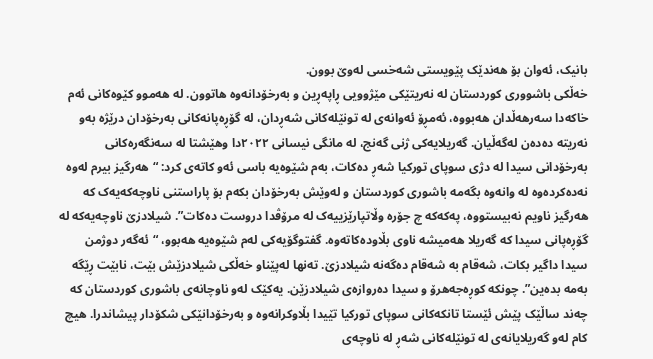بانیک، ئەوان بۆ هەندێک پێویستی شەخسی لەوێ بوون.
خەڵکی باشووری کوردستان لە نەریتێکی مێژوویی ڕاپەڕین و بەرخۆدانەوە هاتوون. لە هەموو کێوەکانی ئەم خاکەدا سەرهەڵدان هەبووە، ئەمڕۆ ئەوانەی لە تونێلەکانی شەڕدان، لە گۆڕەپانەکانی بەرخۆدان درێژە بەو نەریتە دەدەن لەگەڵیان. گەریلایەکی ژنی گەنج، لە مانگی نیسانی ٢٠٢٢دا وهێشتا لە سەنگەرەکانی بەرخۆدانی سیدا لە دژی سوپای تورکیا شەڕ دەکات، بەم شێوەیە باسی ئەو کاتەی کرد: “هەرگیز بیرم لەوە نەدەکردەوە لە وانەوە بگەمە باشوری کوردستان و لەوێش بەرخۆدان بکەم بۆ پاراستنی ناوچەکەیەک کە هەرگیز ناویم نەبیستووە، پەکەکە چ جۆرە وڵاتپارێزییەک لە مرۆڤدا دروست دەکات”. شیلادزێ ناوچەیەکە لە گۆڕەپانی سیدا کە گەریلا هەمیشە ناوی بڵاودەکاتەوە. گفتوگۆیەکی لەم شێوەیە هەبوو، “ئەگەر دوژمن سیدا داگیر بکات، شەقام بە شەقام دەگەنە شیلادزێ. تەنها لەپێناو خەڵکی شیلادزێش بێت، نابێت ڕێگە بەمە بدەین”. چونکە کوڕەجەهرۆ و سیدا دەروازەی شیلادزێن. یەکێک لەو ناوچانەی باشوری کوردستان کە چەند ساڵێک پێش ئێستا تانکەکانی سوپای تورکیا تێیدا بڵاوکرانەوە و بەرخۆدانێکی شکۆدار پیشاندرا. هیچ کام لەو گەریلایانەی لە تونێلەکانی شەڕ لە ناوچەی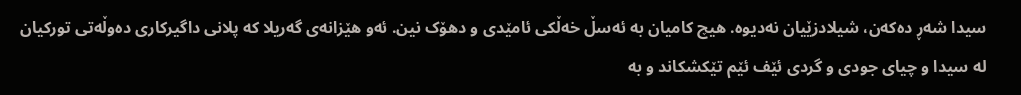سیدا شەڕ دەکەن، شیلادزێیان نەدیوە. هیچ کامیان بە ئەسڵ خەڵکی ئامێدی و دهۆک نین. ئەو هێزانەی گەریلا کە پلانی داگیرکاری دەوڵەتی تورکیان لە سیدا و چیای جودی و گردی ئێف ئێم تێکشکاند و بە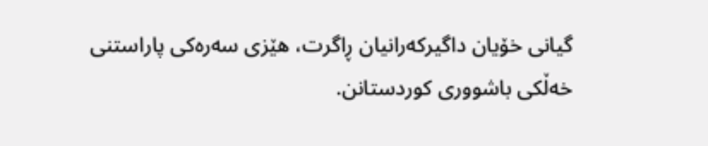گیانی خۆیان داگیرکەرانیان ڕاگرت، هێزی سەرەکی پاراستنی خەڵکی باشووری کوردستانن.